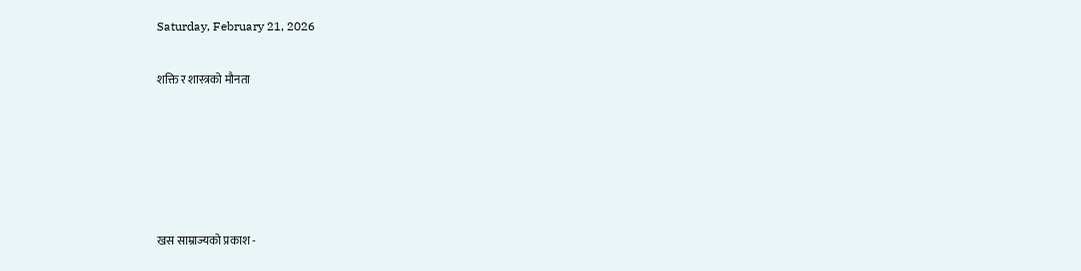Saturday, February 21, 2026

शक्ति र शास्त्रको मौनता





खस साम्राज्यको प्रकाश -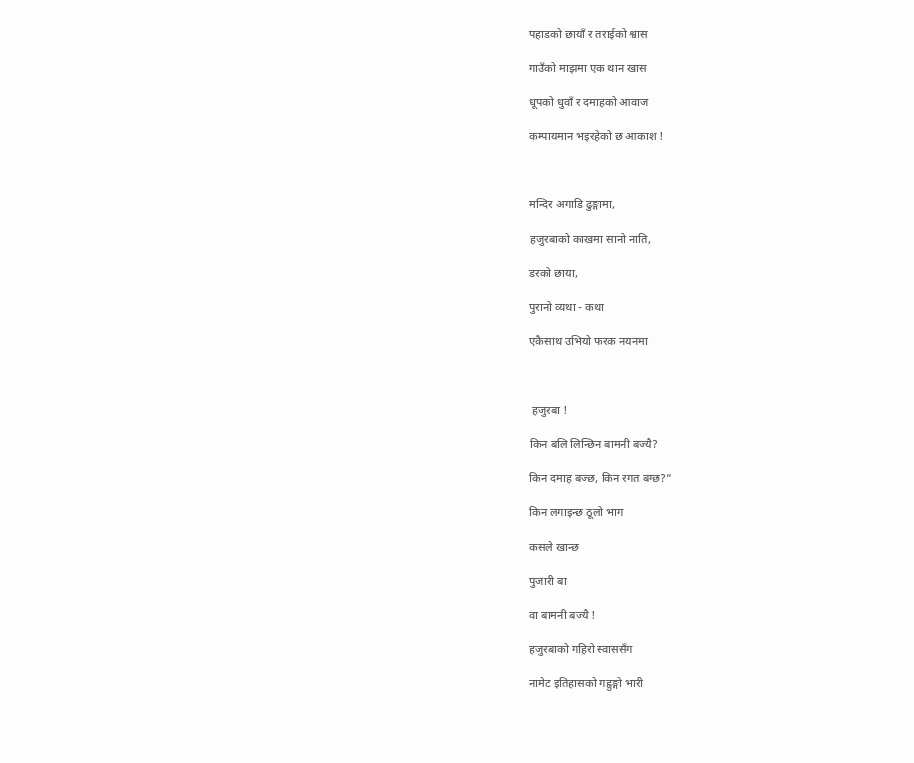पहाडको छायाँ र तराईको श्वास

गाउँको माझमा एक थान खास

धूपको धुवाँ र दमाहको आवाज

कम्पायमान भइरहेको छ आकाश !



मन्दिर अगाडि ढुङ्गामा,

हजुरबाको काखमा सानो नाति,

डरको छाया,

पुरानो व्यथा - कथा

एकैसाथ उभियो फरक नयनमा



 हजुरबा !

किन बलि लिन्छिन बामनी बज्यै?

किन दमाह बज्छ, किन रगत बग्छ?”

किन लगाइन्छ ठूलो भाग

कसले खान्छ

पुजारी बा

वा बामनी बज्यै !

हजुरबाको गहिरो स्वाससँग

नामेट इतिहासको गह्रुङ्गो भारी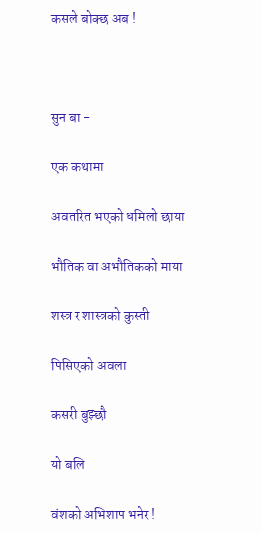कसले बोक्छ अब !



सुन बा -

एक कथामा

अवतरित भएको धमिलो छाया

भौतिक वा अभौतिकको माया

शस्त्र र शास्त्रको कुस्ती

पिसिएको अवला

कसरी बुझ्छौ

यो बलि

वंशको अभिशाप भनेर !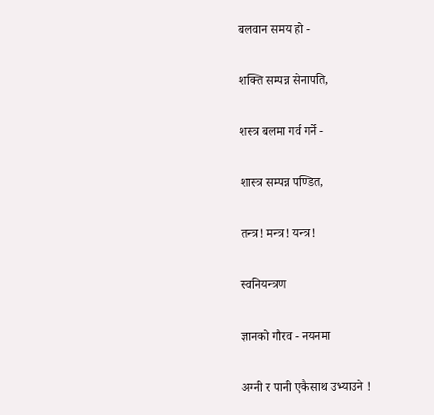बलवान समय हो -

शक्ति सम्पन्न सेनापति,

शस्त्र बलमा गर्व गर्ने -

शास्त्र सम्पन्न पण्डित,

तन्त्र! मन्त्र! यन्त्र!

स्वनियन्त्रण

ज्ञानको गौरव - नयनमा

अग्नी र पानी एकैसाथ उभ्याउने !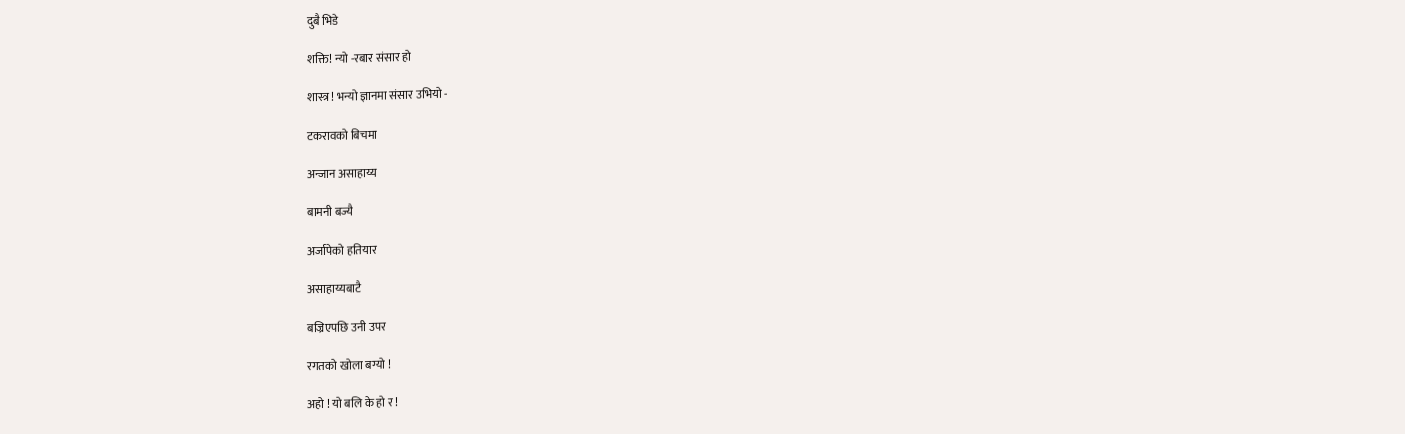दुबै भिडे

शक्ति! न्यो -रबार संसार हो

शास्त्र ! भन्यो ज्ञानमा संसार उभियो -

टकरावको बिचमा

अन्जान असाहाय्य

बामनी बज्यै

अर्जापेको हतियार

असाहाय्यबाटै

बज्रिएपछि उनी उपर

रगतको खोला बग्यो !

अहो ! यो बलि के हो र !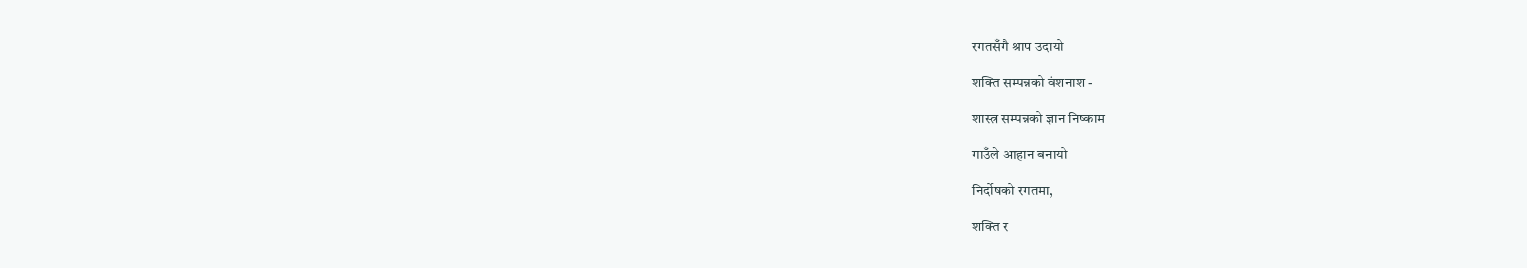रगतसँगै श्राप उदायो

शक्ति सम्पन्नको वंशनाश -

शास्त्र सम्पन्नको ज्ञान निष्काम

गाउँले आहान बनायो

निर्दोषको रगतमा,

शक्ति र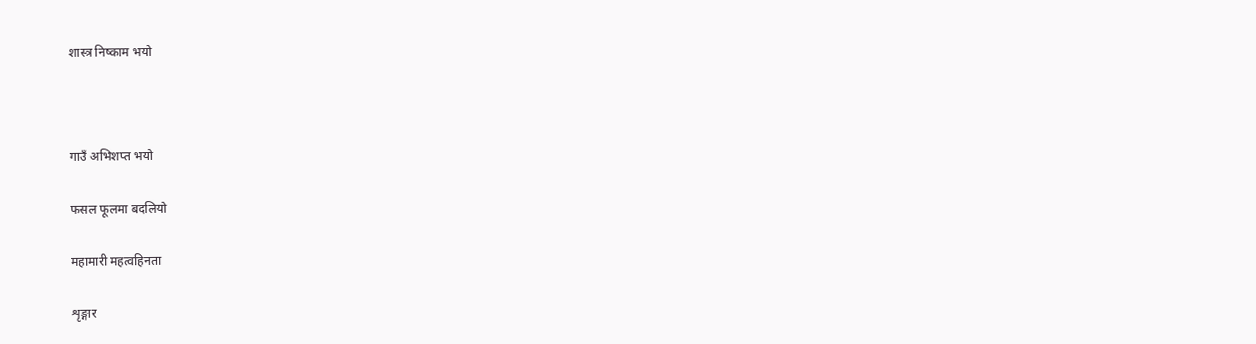शास्त्र निष्काम भयो



गाउँ अभिशप्त भयो

फसल फूलमा बदलियो

महामारी महत्वहिनता

शृङ्गार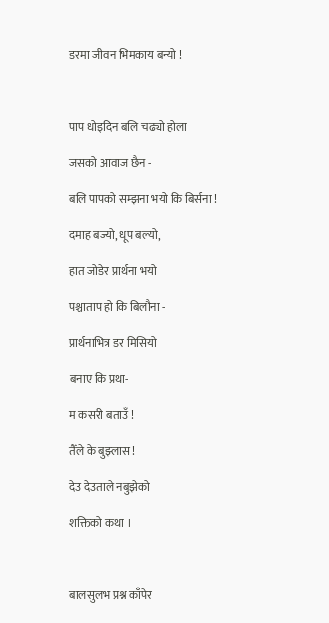डरमा जीवन भिमकाय बन्यो !



पाप धोइदिन बलि चढ्यो होला

जसको आवाज छैन -

बलि पापको सम्झना भयो कि बिर्सना !

दमाह बज्यो, धूप बल्यो,

हात जोडेर प्रार्थना भयो

पश्चाताप हो कि बिलौना -

प्रार्थनाभित्र डर मिसियो

बनाए कि प्रथा-

म कसरी बताउँ !

तैँले के बुझ्लास !

देउ देउताले नबुझेको

शक्तिको कथा ।



बालसुलभ प्रश्न काँपेर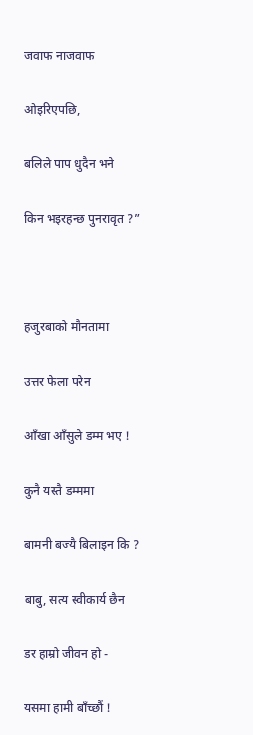जवाफ नाजवाफ

ओइरिएपछि,

बलिले पाप धुदैन भने

किन भइरहन्छ पुनरावृत ?”



हजुरबाको मौनतामा

उत्तर फेला परेन

आँखा आँसुले डम्म भए !

कुनै यस्तै डम्ममा

बामनी बज्यै बिलाइन कि ?

बाबु, सत्य स्वीकार्य छैन

डर हाम्रो जीवन हो -

यसमा हामी बाँच्छौं !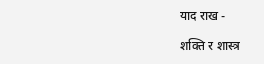याद राख -

शक्ति र शास्त्र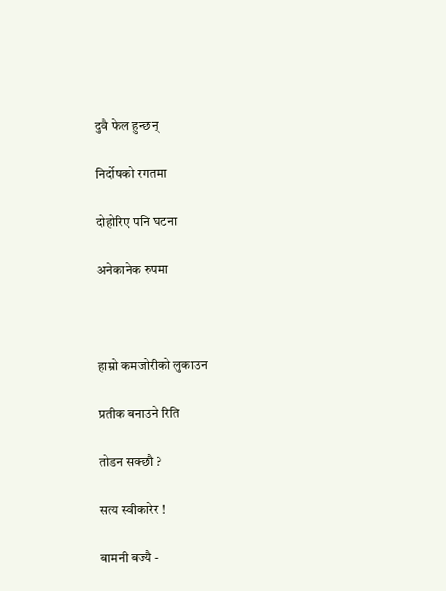दुवै फेल हुन्छन्

निर्दोषको रगतमा

दोहोरिए पनि घटना

अनेकानेक रुपमा



हाम्रो कमजोरीको लुकाउन

प्रतीक बनाउने रिति

तोडन सक्छौ ?

सत्य स्वीकारेर !

बामनी बज्यै -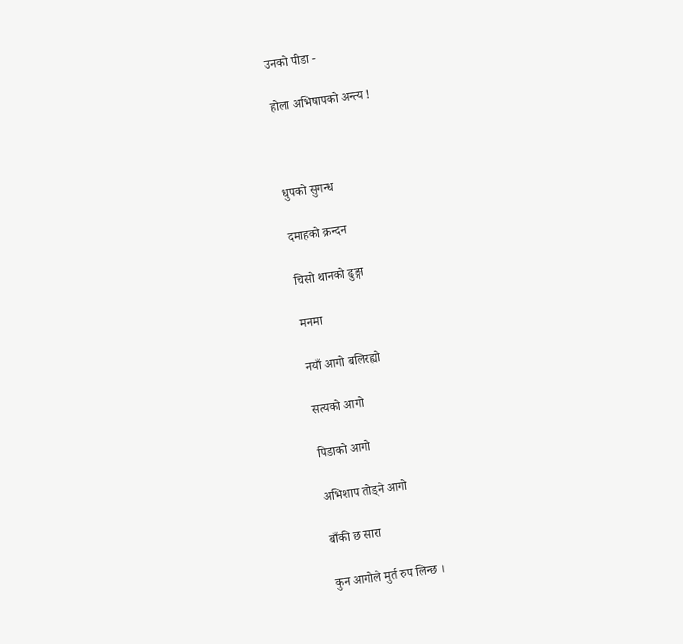उनको पीडा -

होला अभिषापको अन्त्य !



धुपको सुगन्ध

दमाहको क्रन्दन

चिसो थानको ढुङ्गा

मनमा

नयाँ आगो बलिरह्यो

सत्यको आगो

पिडाको आगो

अभिशाप तोड्ने आगो

बाँकी छ सारा

कुन आगोले मुर्त रुप लिन्छ ।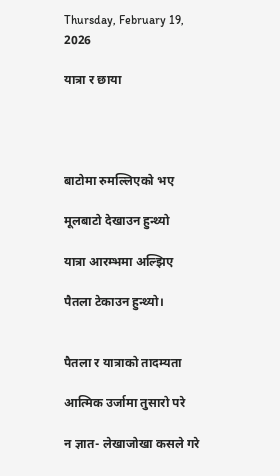Thursday, February 19, 2026

यात्रा र छाया




बाटोमा रुमल्लिए‌को भए

मूलबाटो देखाउन हुन्थ्यो

यात्रा आरम्भमा अल्झिए

पैतला टेकाउन हुन्थ्यो।


पैतला र यात्राको तादम्यता

आत्मिक उर्जामा तुसारो परे

न ज्ञात- लेखाजोखा कसले गरे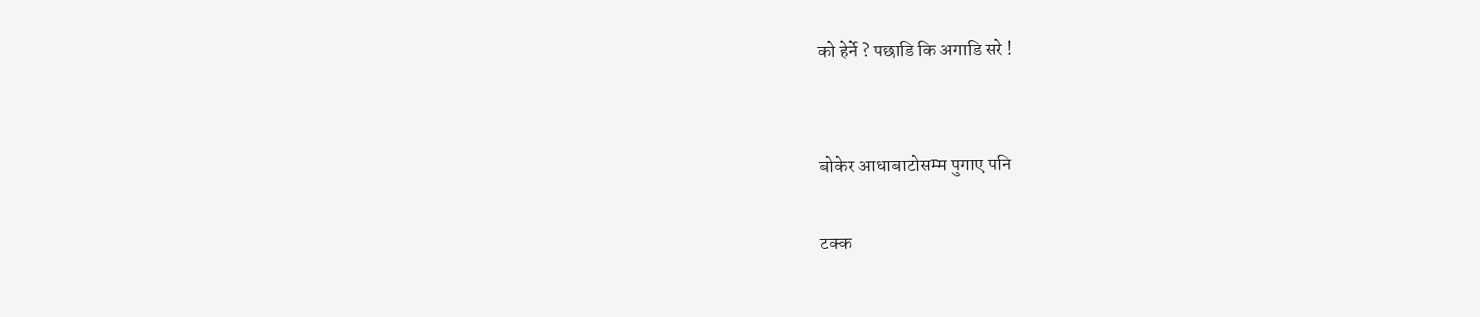को हेर्ने ? पछाडि कि अगाडि सरे !


बोकेर आधाबाटोसम्म पुगाए पनि

टक्क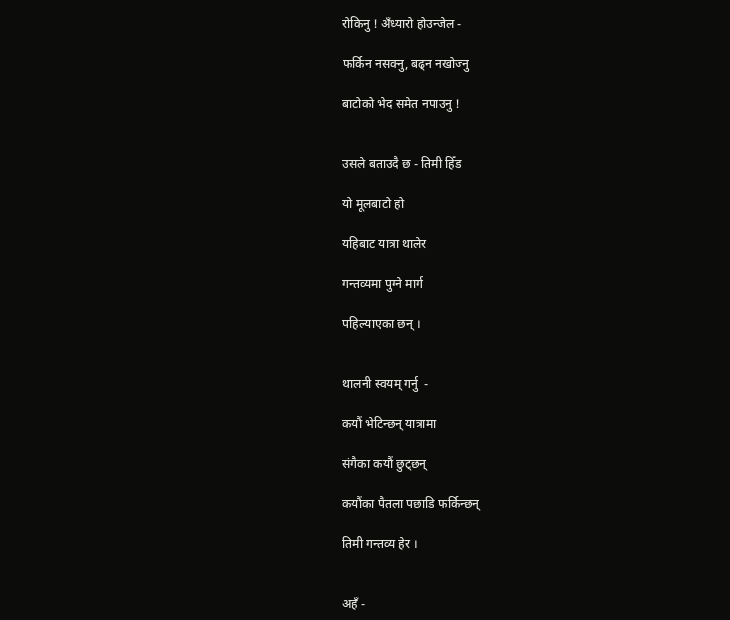रोकिनु ! अँध्यारो होउन्जेल -

फर्किन नसक्नु, बढ्न नखोज्नु

बाटोको भेद समेत नपाउनु !


उसले बताउदै छ - तिमी हिँड

यो मूलबाटो हो

यहिबाट यात्रा थालेर

गन्तव्यमा पुग्ने मार्ग

पहिल्याएका छन् ।


थालनी स्वयम‌् गर्नु  -

कयौं भेटिन्छन् यात्रामा

संगैका कयौं छुट्‌छन्

कयौंका पैतला पछाडि फर्किन्छन्

तिमी गन्तव्य हेर ।


अहँ -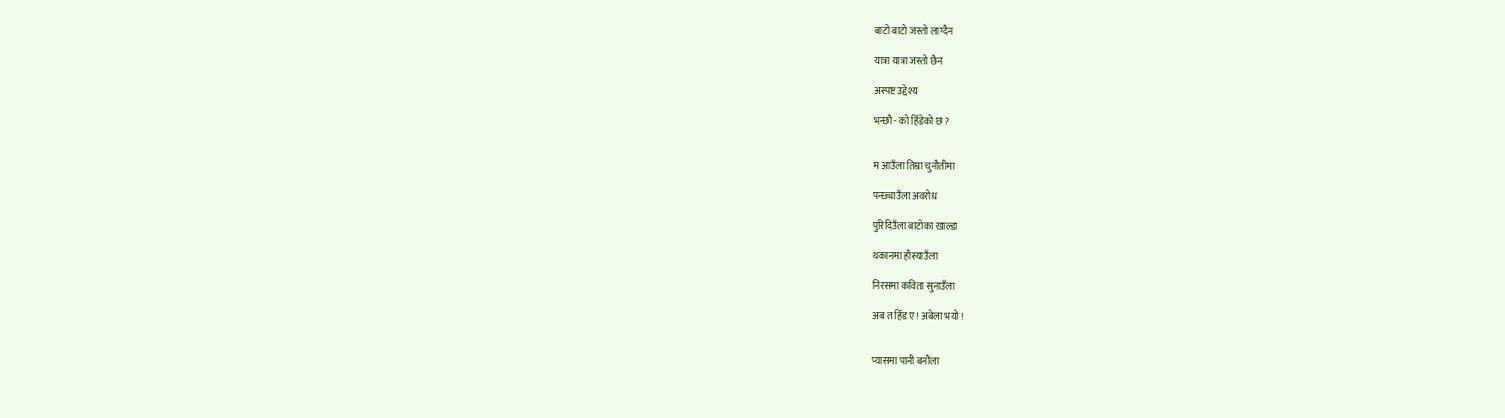बाटो बाटो जस्तो लाग्दैन

यात्रा यात्रा जस्तो छैन

अस्पष्ट उद्देश्य

भन्छौ - को हिँडेको छ ?


म आउँला तिम्रा चुनौतीमा

पन्छ्याउँला अवरोध

पुरिदिउँला बाटोका खाल्डा

थकानमा हौस्याउँला

निरसमा कविता सुनाउँला

अब त हिँड ए! अबेला भयो !


प्यासमा पानी बनौंला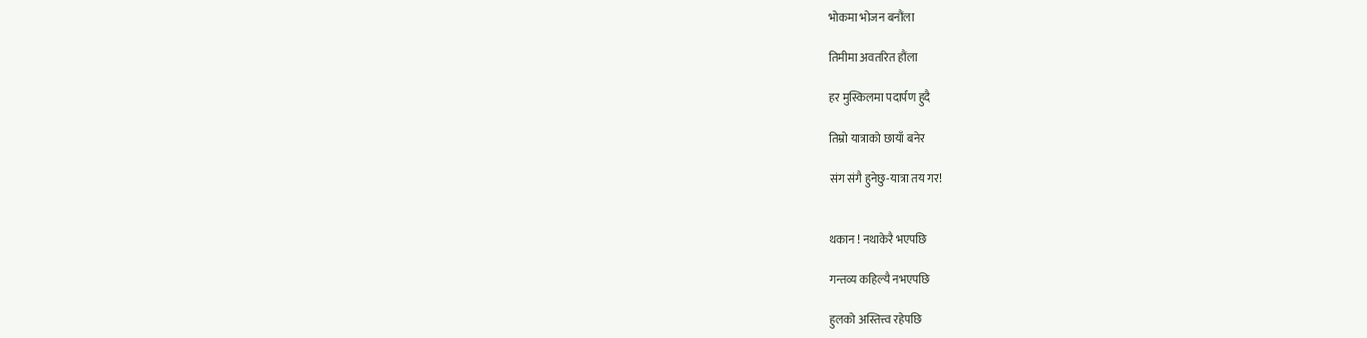भोकमा भोजन बनौंला

तिमीमा अवतरित हौंला

हर मुस्किलमा पदार्पण हुदै

तिम्रो यात्राको छायाँ बनेर

संग संगै हुनेछु-यात्रा तय गर!


थकान ! नथाकेरै भएपछि

गन्तव्य कहिल्यै नभएपछि

हुलको अस्तित्त्व रहेपछि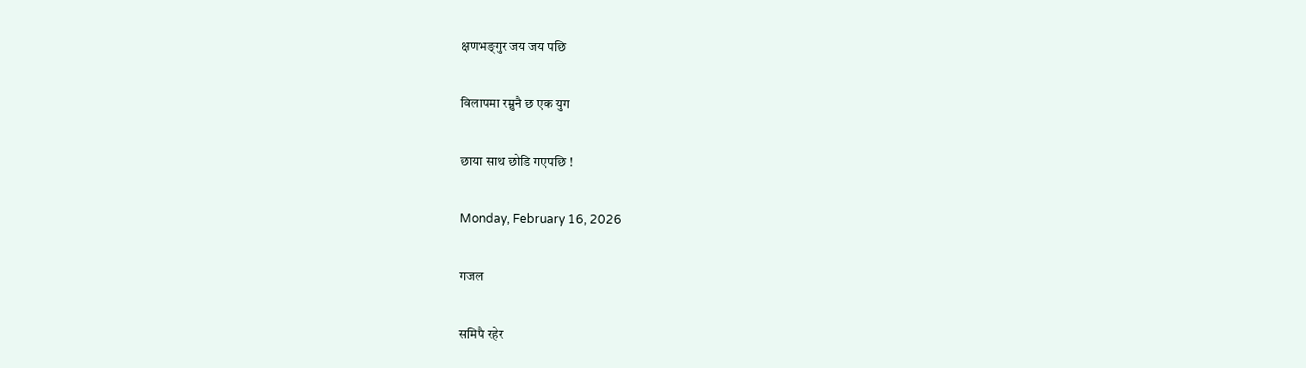क्षणभङ्‌गुर जय जय पछि

विलापमा रम्नुनै छ एक युग

छाया साथ छोडि गएपछि !

Monday, February 16, 2026

गजल

समिपै रहेर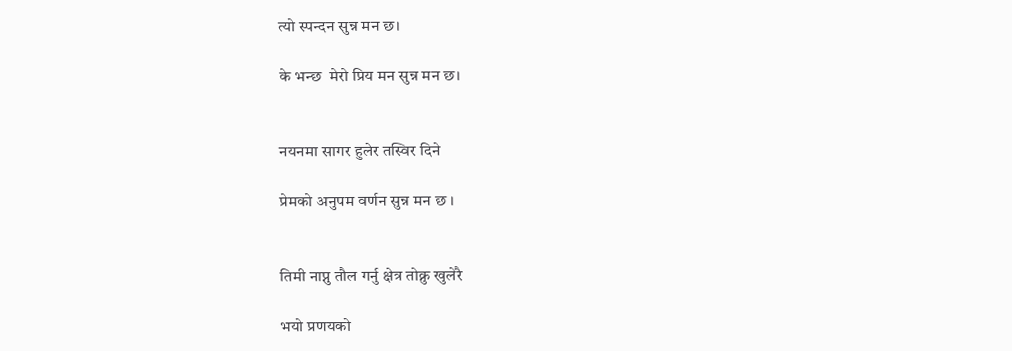त्यो स्पन्दन सुन्न मन छ।

के भन्छ  मेरो प्रिय मन सुन्न मन छ।


नयनमा सागर हुलेर तस्विर दिने

प्रेमको अनुपम वर्णन सुन्न मन छ ।


तिमी नाप्नु तौल गर्नु क्षेत्र तोक्नु खुलेरै

भयो प्रणयको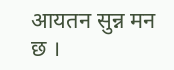आयतन सुन्न मन छ ।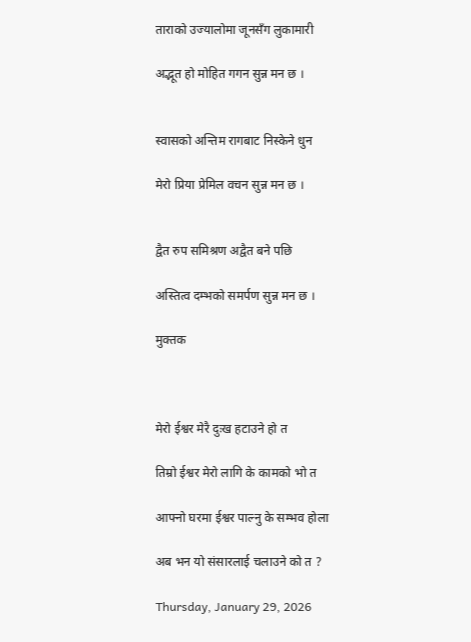ताराको उज्यालोमा जूनसँग लुकामारी

अद्भूत हो मोहित गगन सुन्न मन छ ।


स्वासको अन्तिम रागबाट निस्केने धुन

मेरो प्रिया प्रेमिल वचन सुन्न मन छ ।


द्वैत रुप समिश्रण अद्वैत बने पछि

अस्तित्व दम्भको समर्पण सुन्न मन छ ।

मुक्तक



मेरो ईश्वर मेरै दुःख हटाउने हो त

तिम्रो ईश्वर मेरो लागि के कामको भो त

आफ्नो घरमा ईश्वर पाल्नु के सम्भव होला

अब भन यो संसारलाई चलाउने को त ?

Thursday, January 29, 2026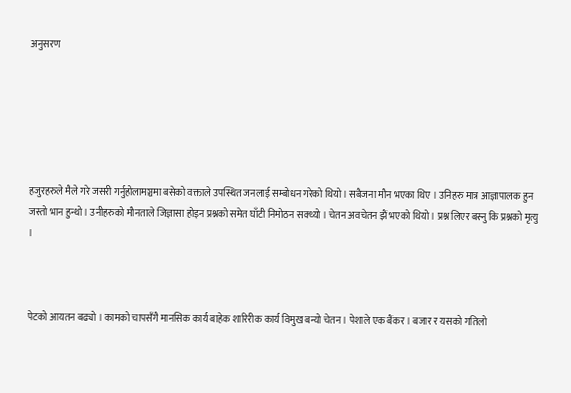अनुसरण






हजुरहरुले मैले गरे जसरी गर्नुहोलामञ्चमा बसेको वक्ताले उपस्थित जनलाई सम्बोधन गरेको थियो । सबैजना मौन भएका थिए । उनिहरु मात्र आज्ञापालक हुन जस्तो भान हुन्थो । उनीहरुको मौनताले जिज्ञासा होइन प्रश्नको समेत घाँटी निमोठन सक्थ्यो । चेतन अवचेतन झैं भएको थियो । प्रश्न लिएर बस्नु कि प्रश्नको मृत्यु ।



पेटको आयतन बढ्यो । कामको चापसँगै मानसिक कार्य बाहेक शारिरीक कार्य विमुख बन्यो चेतन । पेशाले एक बैंकर । बजार र यसको गतिलो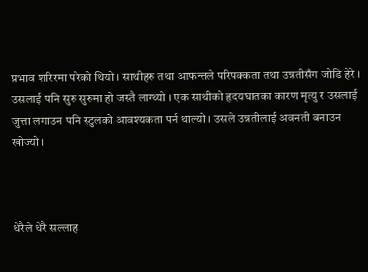प्रभाव शरिरमा परेको थियो । साथीहरु तथा आफन्तले परिपक्कता तथा उन्नतीसँग जोडि हेरे । उसलाई पनि सुरु सुरुमा हो जस्तै लाग्थ्यो । एक साथीको हृदयघातका कारण मृत्यु र उसलाई जुत्ता लगाउन पनि स्टुलको आवश्यकता पर्न थाल्यो । उसले उन्नतीलाई अवनती बनाउन खोज्यो ।



धेरैले धेरै सल्लाह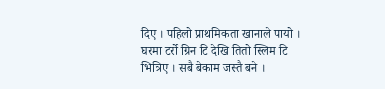दिए । पहिलो प्राथमिकता खानाले पायो । घरमा टर्रो ग्रिन टि देखि तितो स्लिम टि भित्रिए । सबै बेकाम जस्तै बने ।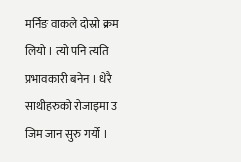मर्निङ वाकले दोस्रो क्रम लियो । त्यो पनि त्यति प्रभावकारी बनेन । धेरै साथीहरुको रोजाइमा उ जिम जान सुरु गर्यो ।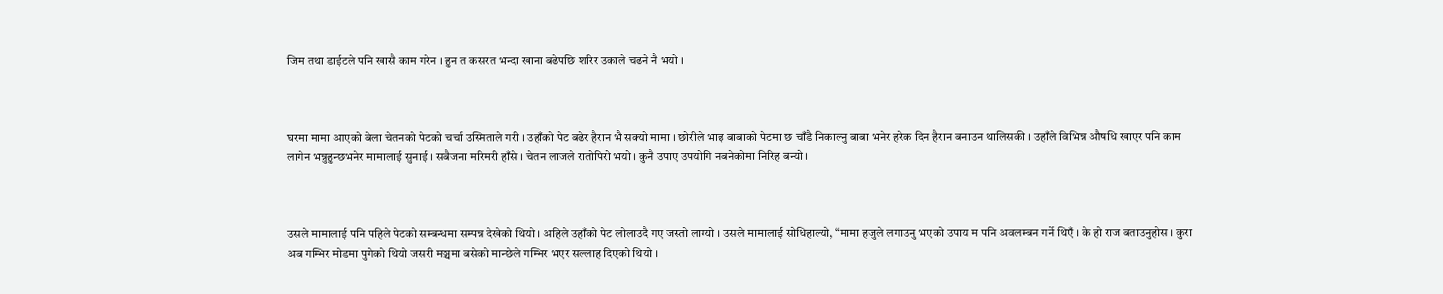जिम तथा डाईटले पनि खासै काम गरेन । हुन त कसरत भन्दा खाना बढेपछि शरिर उकाले चढने नै भयो ।



घरमा मामा आएको बेला चेतनको पेटको चर्चा उस्मिताले गरी । उहाँको पेट बढेर हैरान भै सक्यो मामा । छोरीले भाइ बाबाको पेटमा छ चाँडै निकाल्नु बाबा भनेर हरेक दिन हैरान बनाउन थालिसकी । उहाँले विभिन्न औषधि खाएर पनि काम लागेन भन्नुहुन्छभनेर मामालाई सुनाई । सबैजना मरिमरी हाँसे । चेतन लाजले रातोपिरो भयो । कुनै उपाए उपयोगि नबनेकोमा निरिह बन्यो ।



उसले मामालाई पनि पहिले पेटको सम्बन्धमा सम्पन्न देखेको थियो । अहिले उहाँको पेट लोलाउदै गए जस्तो लाग्यो । उसले मामालाई सोधिहाल्यो, “मामा हजुले लगाउनु भएको उपाय म पनि अवलम्बन गर्ने थिएँ । के हो राज बताउनुहोस । कुरा अब गम्भिर मोडमा पुगेको थियो जसरी मञ्चमा बसेको मान्छेले गम्भिर भएर सल्लाह दिएको थियो ।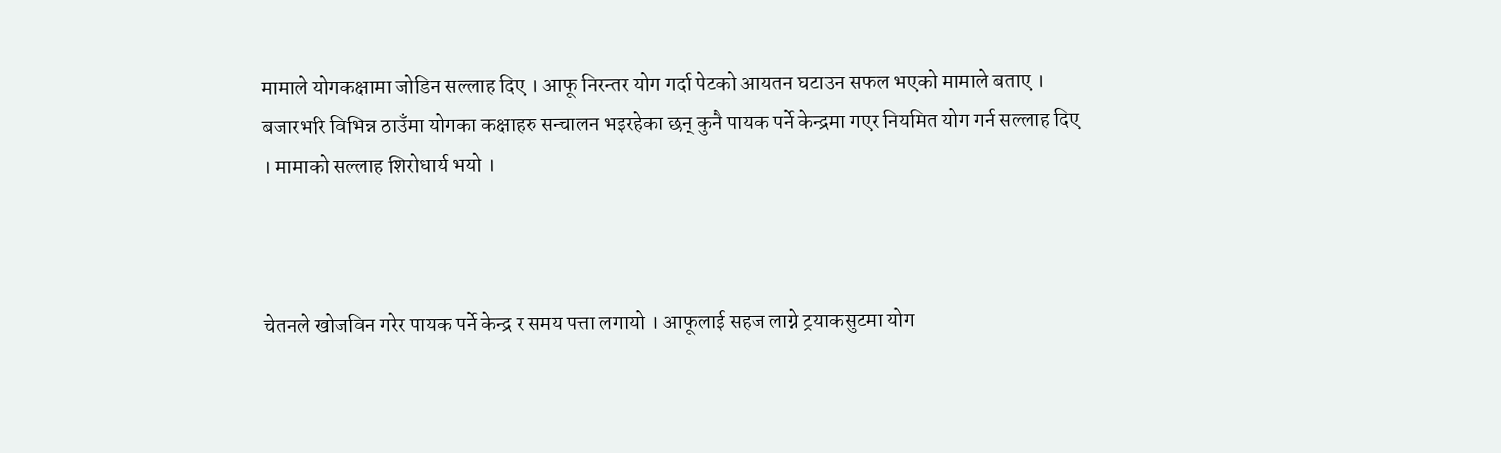मामाले योगकक्षामा जोडिन सल्लाह दिए । आफू निरन्तर योग गर्दा पेटको आयतन घटाउन सफल भएको मामाले बताए । बजारभरि विभिन्न ठाउँमा योगका कक्षाहरु सन्चालन भइरहेका छन् कुनै पायक पर्ने केन्द्रमा गएर नियमित योग गर्न सल्लाह दिए । मामाको सल्लाह शिरोधार्य भयो ।



चेतनले खोजविन गरेर पायक पर्ने केन्द्र र समय पत्ता लगायो । आफूलाई सहज लाग्ने ट्रयाकसुटमा योग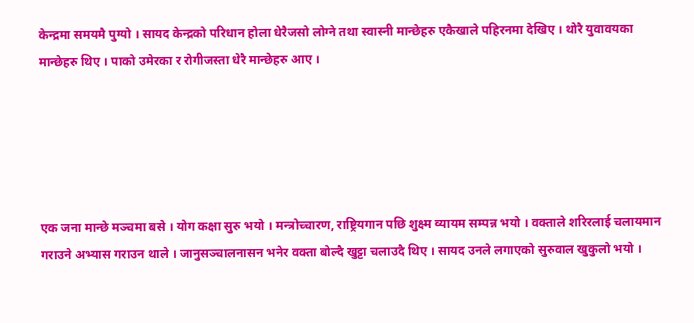केन्द्रमा समयमै पुग्यो । सायद केन्द्रको परिधान होला धेरैजसो लोग्ने तथा स्वास्नी मान्छेहरु एकैखाले पहिरनमा देखिए । थोरै युवावयका मान्छेहरु थिए । पाको उमेरका र रोगीजस्ता धेरै मान्छेहरु आए ।





एक जना मान्छे मञ्चमा बसे । योग कक्षा सुरु भयो । मन्त्रोच्चारण, राष्ट्रियगान पछि शुक्ष्म व्यायम सम्पन्न भयो । वक्ताले शरिरलाई चलायमान गराउने अभ्यास गराउन थाले । जानुसञ्चालनासन भनेर वक्ता बोल्दै खुट्टा चलाउदै थिए । सायद उनले लगाएको सुरुवाल खुकुलो भयो ।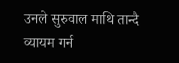उनले सुरुवाल माथि तान्दै व्यायम गर्न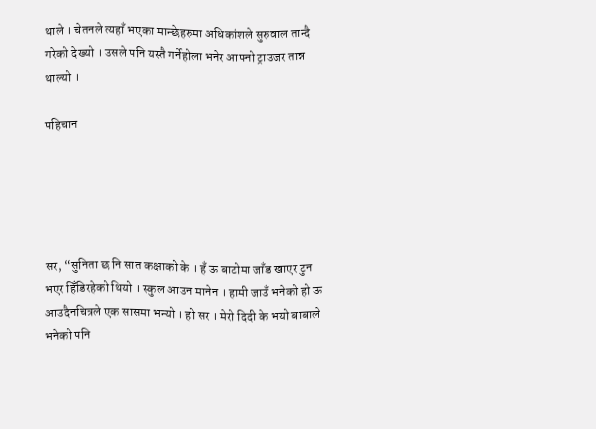थाले । चेतनले त्यहाँ भएका मान्छेहरुमा अधिकांशले सुरुवाल तान्दै गरेको देख्यो । उसले पनि यस्तै गर्नेहोला भनेर आफ्नो ट्राउजर तान्न थाल्यो ।

पहिचान





सर, “सुनिता छ नि सात कक्षाको के । हँ ऊ बाटोमा जाँड खाएर टुन भएर हिँडिरहेको थियो । स्कुल आउन मानेन । हामी जाउँ भनेको हो ऊ आउदैनचित्रले एक सासमा भन्यो । हो सर । मेरो दिदी के भयो बाबाले भनेको पनि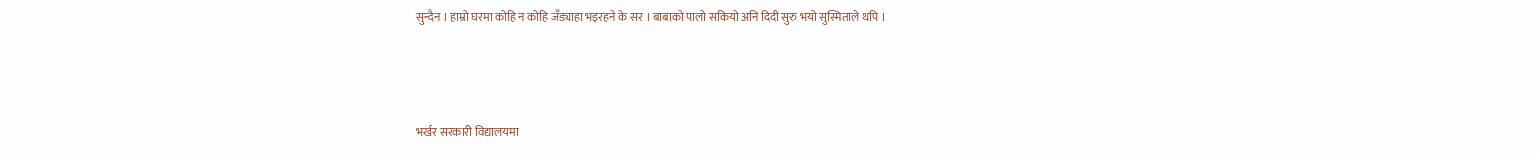सुन्दैन । हाम्रो घरमा कोहि न कोहि जँड्याहा भइरहने के सर । बाबाको पालो सकियो अनि दिदी सुरु भयो सुस्मिताले थपि ।



भर्खर सरकारी विद्यालयमा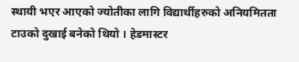स्थायी भएर आएको ज्योतीका लागि विद्यार्थीहरुको अनियमितता टाउको दुखाई बनेको थियो । हेडमास्टर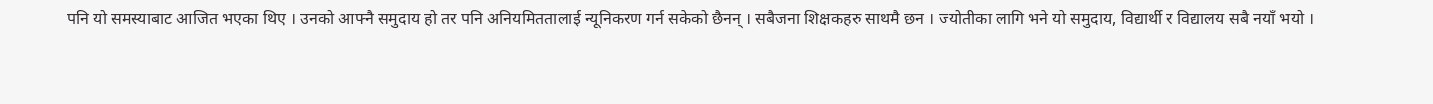पनि यो समस्याबाट आजित भएका थिए । उनको आफ्नै समुदाय हो तर पनि अनियमिततालाई न्यूनिकरण गर्न सकेको छैनन् । सबैजना शिक्षकहरु साथमै छन । ज्योतीका लागि भने यो समुदाय, विद्यार्थी र विद्यालय सबै नयाँ भयो ।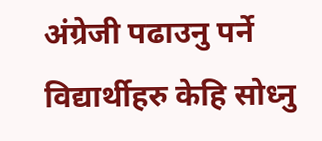अंग्रेजी पढाउनु पर्ने विद्यार्थीहरु केहि सोध्नु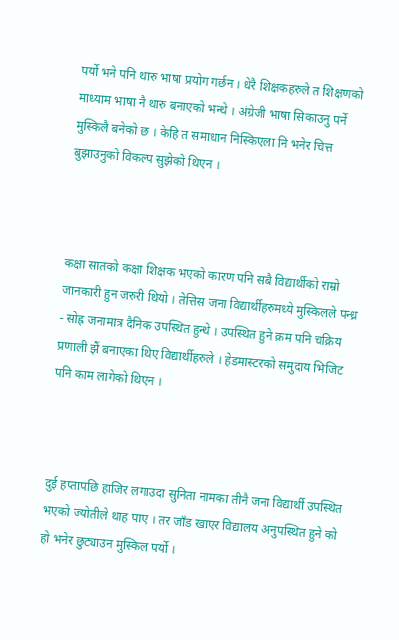पर्यो भने पनि थारु भाषा प्रयोग गर्छन । धेरै शिक्षकहरुले त शिक्षणको माध्याम भाषा नै थारु बनाएको भन्थे । अंग्रेजी भाषा सिकाउनु पर्ने मुस्किलै बनेको छ । केहि त समाधान निस्किएला नि भनेर चित्त बुझाउनुको विकल्प सुझेको थिएन ।



कक्षा सातको कक्षा शिक्षक भएको कारण पनि सबै विद्यार्थीको राम्रो जानकारी हुन जरुरी थियो । तेत्तिस जना विद्यार्थीहरुमध्ये मुस्किलले पन्ध्र - सोह्र जनामात्र दैनिक उपस्थित हुन्थे । उपस्थित हुने क्रम पनि चक्रिय प्रणाली झैं बनाएका थिए विद्यार्थीहरुले । हेडमास्टरको समुदाय भिजिट पनि काम लागेको थिएन ।



दुई हप्तापछि हाजिर लगाउदा सुनिता नामका तीनै जना विद्यार्थी उपस्थित भएको ज्योतीले थाह पाए । तर जाँड खाएर विद्यालय अनुपस्थित हुने को हो भनेर छुट्याउन मुस्किल पर्यो ।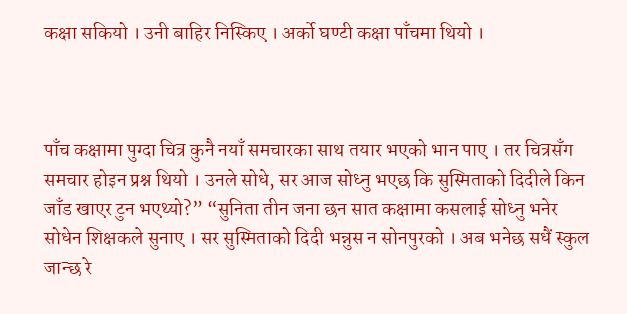कक्षा सकियो । उनी बाहिर निस्किए । अर्को घण्टी कक्षा पाँचमा थियो ।



पाँच कक्षामा पुग्दा चित्र कुनै नयाँ समचारका साथ तयार भएको भान पाए । तर चित्रसँग समचार होइन प्रश्न थियो । उनले सोधे, सर आज सोध्नु भएछ कि सुस्मिताको दिदीले किन जाँड खाएर टुन भएथ्यो?” “सुनिता तीन जना छन सात कक्षामा कसलाई सोध्नु भनेर सोधेन शिक्षकले सुनाए । सर सुस्मिताको दिदी भन्नुस न सोनपुरको । अब भनेछ सधैं स्कुल जान्छ रे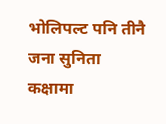भोलिपल्ट पनि तीनै जना सुनिता कक्षामा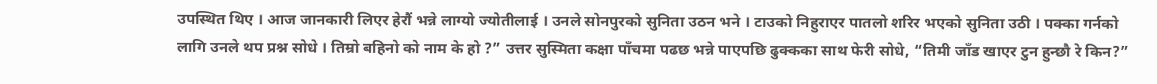उपस्थित थिए । आज जानकारी लिएर हेरौं भन्ने लाग्यो ज्योतीलाई । उनले सोनपुरको सुनिता उठन भने । टाउको निहुराएर पातलो शरिर भएको सुनिता उठी । पक्का गर्नको लागि उनले थप प्रश्न सोधे । तिम्रो बहिनो को नाम के हो ?” उत्तर सुस्मिता कक्षा पाँचमा पढछ भन्ने पाएपछि ढुक्कका साथ फेरी सोधे, “तिमी जाँड खाएर टुन हुन्छौ रे किन?”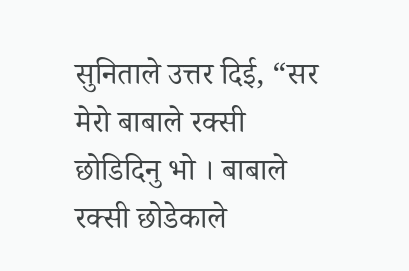सुनिताले उत्तर दिई, “सर मेरो बाबाले रक्सी छोडिदिनु भो । बाबाले रक्सी छोडेकाले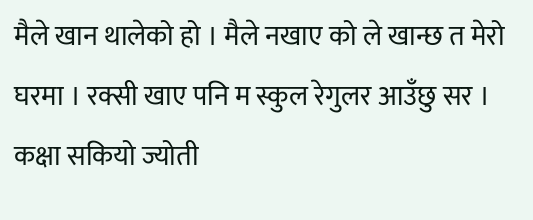मैले खान थालेको हो । मैले नखाए को ले खान्छ त मेरो घरमा । रक्सी खाए पनि म स्कुल रेगुलर आउँछु सर । कक्षा सकियो ज्योती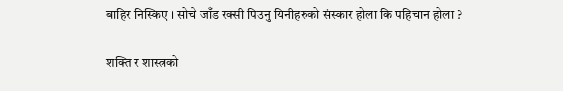बाहिर निस्किए । सोचे जाँड रक्सी पिउनु यिनीहरुको संस्कार होला कि पहिचान होला ?

शक्ति र शास्त्रको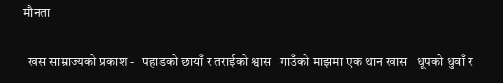मौनता

  खस साम्राज्यको प्रकाश -   पहाडको छायाँ र तराईको श्वास   गाउँको माझमा एक थान खास   धूपको धुवाँ र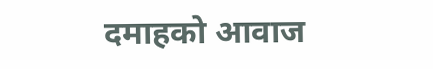दमाहको आवाज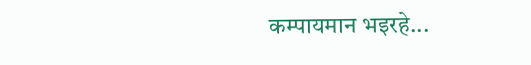कम्पायमान भइरहे...